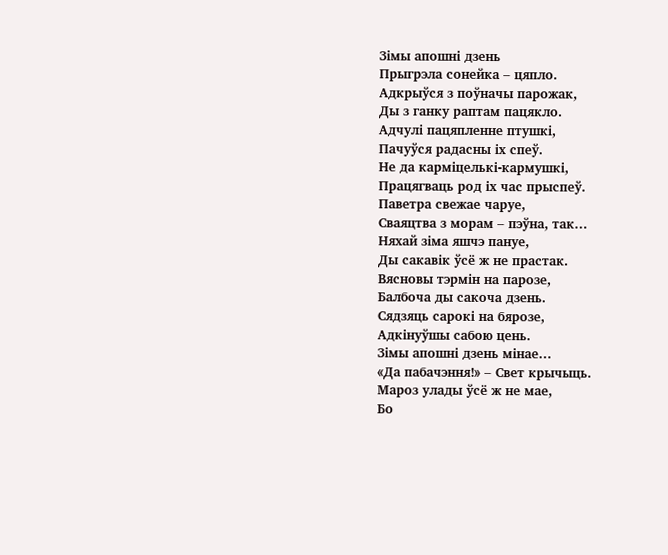Зiмы апошнi дзень
Прыгрэла сонейка – цяпло.
Адкрыўся з поўначы парожак,
Ды з ганку раптам пацякло.
Адчулі пацяпленне птушкі,
Пачуўся радасны іх спеў.
Не да карміцелькі-кармушкі,
Працягваць род іх час прыспеў.
Паветра свежае чаруе,
Сваяцтва з морам – пэўна, так…
Няхай зіма яшчэ пануе,
Ды сакавік ўсё ж не прастак.
Вясновы тэрмін на парозе,
Балбоча ды сакоча дзень.
Сядзяць сарокі на бярозе,
Адкінуўшы сабою цень.
Зімы апошні дзень мінае…
«Да пабачэння!» – Свет крычыць.
Мароз улады ўсё ж не мае,
Бо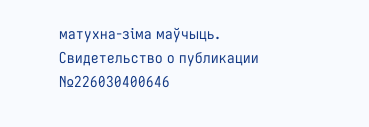матухна-зіма маўчыць.
Свидетельство о публикации №226030400646